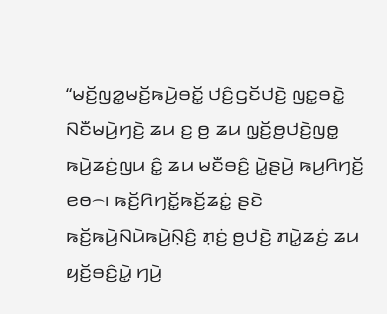“ꤗꤢꤩ꤬ꤜꤤ꤭ꤗꤢꤩ꤬ꤒꤣꤧ꤬ꤋꤢꤩ꤭ ꤓꤢꤨ꤬ꤞꤢꤩꤓꤢꤧ꤬ ꤜꤢ꤭ꤋꤢꤧ꤭ ꤡꤢꤪꤗꤣꤧ꤬ꤚꤢꤧ꤬ ꤘꤣ ꤢ꤬ ꤥ꤬ ꤘꤣ ꤜ꤫ꤢꤩ꤬ꤥ꤬ꤓꤢꤧ꤬ꤜꤥ꤭ ꤒꤣꤧ꤬ꤘꤢꤦ꤬ꤜꤣ ꤢꤨ꤭ ꤘꤣ ꤗꤢꤪꤋꤢꤨ꤬ ꤣꤧ꤭ꤔꤣꤧ꤬ ꤒꤣ꤬ꤖꤚꤢꤩ꤬ ꤕꤥ꤮꤯ ꤒꤢꤩ꤬ꤖꤚꤢꤩ꤭ꤒꤢꤩ꤬ꤘꤢꤦ꤭ ꤔꤢꤧ ꤒꤢꤩ꤬ꤒꤣꤧ꤬ꤡꤣꤧꤒꤣꤧ꤬ꤡ꤫ꤢꤨ꤬ ꤊ꤫ꤢꤦ꤬ ꤥ꤬ꤓꤢꤧ꤬ ꤊꤣꤧ꤭ꤘꤢꤦ꤬ ꤘꤣ ꤟꤢꤩ꤬ꤋꤢꤨ꤬ꤣꤧ꤭ ꤚꤣꤧ꤬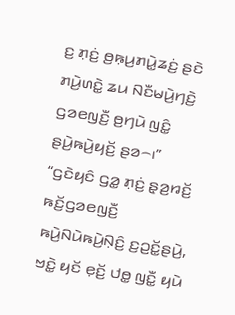ꤢ꤬ ꤊ꤫ꤢꤦ꤬ ꤥ꤬ꤒ꤫ꤣ꤬ꤊꤣꤧ꤭ꤘꤢꤦ꤬ ꤔꤢꤧ ꤊꤣꤧ꤬ꤛꤢꤧ꤭ ꤘꤣ ꤡꤢꤪꤗꤣꤧ꤬ꤚꤢꤧ꤬ ꤞꤤꤕꤜꤢꤪ꤬ ꤥ꤬ꤚꤣꤧ ꤜꤢꤨ꤭ ꤔꤣꤧ꤬ꤒꤣꤧ꤬ꤟꤢꤩ꤬ ꤔꤤ꤮꤯”
“ꤞꤢꤧꤟꤢꤨ ꤞꤤ꤭ ꤊ꤫ꤢꤦ꤬ ꤔ꤫ꤤ꤬ꤙꤢꤩ꤬ ꤒꤢꤩ꤬ꤞꤤꤕꤜꤢꤪ꤬ ꤒꤣꤧ꤬ꤡꤣꤧꤒꤣꤧ꤬ꤡ꤫ꤢꤨ꤬ ꤢ꤬ꤑꤢꤩ꤭ꤔꤣꤧ꤬, ꤠꤢꤧ꤭ ꤟꤢꤩ ꤕ꤫ꤢꤩ꤬ ꤓꤥ꤭ ꤜꤢꤪ꤭ ꤟꤣꤧ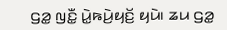ꤞꤤ꤭ ꤜꤢꤪ꤭ ꤣꤧ꤭ꤒꤣꤧ꤬ꤟꤢꤩ꤬ ꤟꤣꤧ꤯ ꤘꤣ ꤞꤤ꤭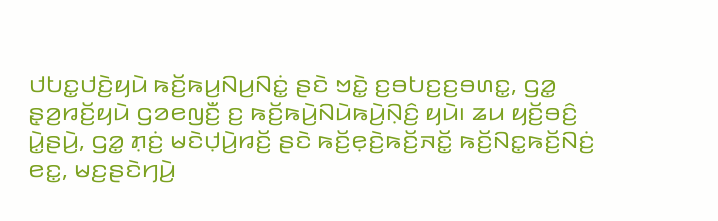ꤓꤝꤢ꤭ꤓꤢꤧ꤬ꤟꤣꤧ ꤒꤢꤩ꤬ꤒꤣ꤬ꤡꤣ꤬ꤡꤢꤦ꤭ ꤔꤢꤧ ꤠꤢꤧ꤭ ꤢ꤬ꤋꤝꤢ꤬ꤢ꤬ꤋꤛꤢ꤭, ꤞꤤ꤭ ꤔ꤫ꤤ꤬ꤙꤢꤩ꤬ꤟꤣꤧ ꤞꤤꤕꤜꤢꤪ꤬ ꤢ꤬ ꤒꤢꤩ꤬ꤒꤣꤧ꤬ꤡꤣꤧꤒꤣꤧ꤬ꤡ꤫ꤢꤨ꤬ ꤟꤣꤧ꤯ ꤘꤣ ꤟꤢꤩ꤬ꤋꤢꤨ꤬ ꤣꤧ꤭ꤔꤣꤧ꤬, ꤞꤤ꤭ ꤊ꤫ꤢꤦ꤬ ꤗꤢꤧꤓ꤫ꤣꤧ꤬ꤙꤢꤩ꤬ ꤔꤢꤧ ꤒꤢꤩ꤬ꤕ꤫ꤢꤧ꤬ꤒꤢꤩ꤬ꤏꤢꤩ꤭ ꤒꤢꤩ꤬ꤡꤢ꤭ꤒꤢꤩ꤬ꤡꤢꤦ꤬ ꤕꤢ꤭, ꤗꤢ꤬ꤔꤢꤧꤚꤣꤧ꤬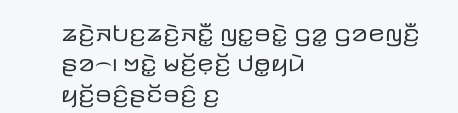ꤘꤢꤧ꤬ꤏꤝꤢ꤬ꤘꤢꤧ꤬ꤏꤢꤪ꤭ ꤜꤢ꤭ꤋꤢꤧ꤭ ꤞꤤ꤭ ꤞꤤꤕꤜꤢꤪ꤬ ꤔꤤ꤮꤯ ꤠꤢꤧ꤭ ꤗꤢꤩ꤬ꤕ꤫ꤢꤩ꤬ ꤓꤥ꤭ꤟꤣꤧ ꤟꤢꤩ꤬ꤋꤢꤨ꤬ꤔꤢꤩꤋꤢꤨ꤬ ꤢ꤬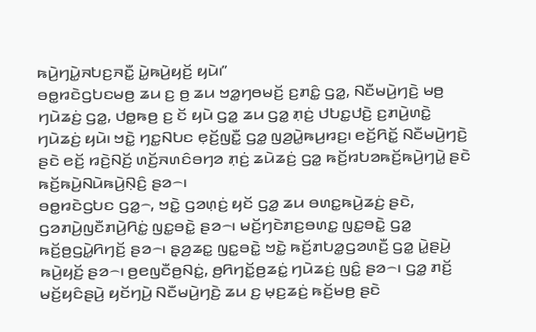ꤒꤣꤧ꤬ꤚꤣꤧ꤭ꤏꤝꤢ꤬ꤏꤢꤪ꤭ ꤣꤧ꤭ꤒꤣꤧ꤬ꤟꤢꤩ꤬ ꤟꤣꤧ꤯”
ꤋꤥ꤭ꤙꤢꤧꤞꤝꤢꤗꤥ꤬ ꤘꤣ ꤢ꤬ ꤥ꤬ ꤘꤣ ꤠꤤ꤭ꤚꤥꤗꤢꤩ꤬ ꤢ꤬ꤊꤢꤨ꤭ ꤞꤤ꤭, ꤡꤢꤪꤗꤣꤧ꤬ꤚꤢꤧ꤬ ꤗꤥ꤬ ꤚꤣꤧꤘꤢꤦ꤬ ꤞꤤ꤭, ꤓꤥ꤭ꤒꤥ꤬ ꤢ꤬ ꤢꤩ ꤟꤣꤧ ꤞꤤ꤭ ꤘꤣ ꤞꤤ꤭ ꤊ꤫ꤢꤦ꤬ ꤓꤝꤢ꤭ꤓꤢꤧ꤬ ꤢ꤬ꤊꤣꤧ꤬ꤛꤢꤧ꤭ ꤚꤣꤧꤘꤢꤦ꤬ ꤟꤣꤧ꤯ ꤠꤢꤧ꤭ ꤚꤢ꤭ꤡꤝꤢ ꤕ꤫ꤢꤩ꤬ꤜꤢꤪ꤭ ꤞꤤ꤭ ꤜꤤ꤬ꤣꤧ꤭ꤒꤣ꤬ꤙꤢ꤬꤯ ꤕꤢꤩ꤬ꤖꤢꤩ꤭ ꤡꤢꤪꤗꤣꤧ꤬ꤚꤢꤧ꤬ ꤔꤢꤧ ꤕꤢꤩ꤬ ꤙꤢꤧ꤬ꤡꤢꤩ꤬ ꤛꤢꤩ꤬ꤏꤛꤢꤨꤋꤚꤤ ꤊ꤫ꤢꤦ꤬ ꤘꤣꤧꤘꤢꤦ꤬ ꤞꤤ꤭ ꤒꤢꤩ꤬ꤙꤝꤤꤒꤢꤩ꤬ꤒꤣꤧ꤬ꤚꤣꤧ꤭ ꤔꤢꤧ ꤒꤢꤩ꤬ꤒꤣꤧ꤬ꤡꤣꤧꤒꤣꤧ꤬ꤡ꤫ꤢꤨ꤬ ꤔꤤ꤮꤯
ꤋꤥ꤭ꤙꤢꤧꤞꤝꤢ ꤞꤤ꤭꤮, ꤠꤢꤧ꤭ ꤞꤤꤛ꤫ꤢꤦ꤬ ꤟꤢꤩ ꤞꤤ꤭ ꤘꤣ ꤋꤛꤢ꤭ꤒꤣꤧ꤬ꤘꤢꤦ꤬ ꤔꤢꤧ, ꤞꤤꤊꤣꤧ꤬ꤜꤢꤪꤊꤣꤧ꤬ꤖꤢꤦ꤭ ꤜꤢ꤭ꤋꤢꤧ꤭ ꤔꤤ꤮꤯ ꤗꤢꤩ꤬ꤚꤢꤧꤊꤢ꤬ꤋꤛꤢ꤭ ꤜꤢ꤭ꤋꤢꤧ꤭ ꤞꤤ꤭ ꤒꤢꤩ꤬ꤥ꤬ꤞꤣꤧ꤭ꤖꤚꤢꤩ꤬ ꤔꤤ꤮꤯ ꤔ꤫ꤤ꤬ꤘꤢ꤭ ꤜꤢ꤭ꤋꤢꤧ꤭ ꤠꤢꤧ꤭ ꤒꤢꤩ꤬ꤊꤝꤤ꤭ꤞꤤꤛꤢꤪ꤬ ꤞꤤ꤭ ꤣꤧ꤭ꤔꤣꤧ꤬ ꤒꤣꤧ꤬ꤟꤢꤩ꤬ ꤔꤤ꤮꤯ ꤥ꤬ꤕꤜꤢꤪꤥ꤬ꤡꤢꤦ꤭, ꤥ꤬ꤖꤚꤢꤩ꤭ꤥ꤬ꤘꤢꤦ꤭ ꤚꤣꤧꤘꤢꤦ꤬ ꤜꤢꤨ꤭ ꤔꤤ꤮꤯ ꤞꤤ꤭ ꤊꤢꤩ꤬ ꤗꤢꤩ꤬ꤟꤢꤨꤔꤣꤧ꤬ ꤟꤢꤩꤚꤣꤧ꤬ ꤡꤢꤪꤗꤣꤧ꤬ꤚꤢꤧ꤬ ꤘꤣ ꤢ꤬ ꤗ꤫ꤢ꤬ꤘꤢꤦ꤬ ꤒꤢꤩ꤬ꤗꤥ꤬ ꤔꤢꤧ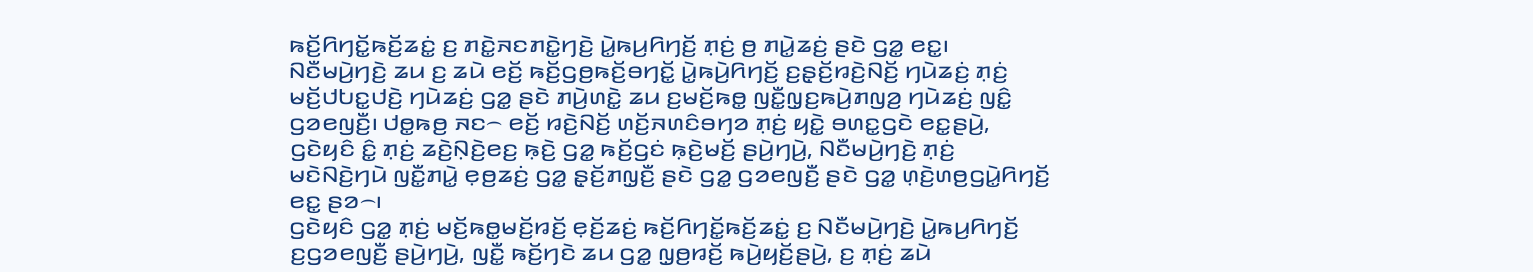ꤒꤢꤩ꤬ꤖꤚꤢꤩ꤭ꤒꤢꤩ꤬ꤘꤢꤦ꤭ ꤢ꤬ ꤊꤢꤧ꤭ꤏꤢꤊꤢꤧ꤭ꤚꤢꤧ꤬ ꤣꤧ꤭ꤒꤣ꤬ꤖꤚꤢꤩ꤬ ꤊ꤫ꤢꤦ꤬ ꤥ꤬ ꤊꤣꤧ꤭ꤘꤢꤦ꤬ ꤔꤢꤧ ꤞꤤ꤭ ꤕꤢ꤭꤯
ꤡꤢꤪꤗꤣꤧ꤬ꤚꤢꤧ꤬ ꤘꤣ ꤢ꤬ ꤘꤣꤧ ꤕꤢꤩ꤬ ꤒꤢꤩ꤬ꤞꤥ꤬ꤒꤢꤩ꤬ꤋꤚꤢꤩ꤭ ꤣꤧ꤭ꤒꤣꤧ꤬ꤖꤚꤢꤩ꤬ ꤢ꤬ꤔ꤫ꤢꤩ꤬ꤙꤢꤧ꤬ꤡꤢꤩ꤬ ꤚꤣꤧꤘꤢꤦ꤬ ꤊ꤫ꤢꤦ꤬ ꤗꤢꤩ꤬ꤓꤝꤢ꤭ꤓꤢꤧ꤬ ꤚꤣꤧꤘꤢꤦ꤬ ꤞꤤ꤭ ꤔꤢꤧ ꤊꤣꤧ꤬ꤛꤢꤧ꤭ ꤘꤣ ꤢ꤬ꤗꤢꤩ꤬ꤒꤥ꤭ ꤜꤢꤪ꤭ꤜ꤫ꤢ꤬ꤒꤣꤧ꤬ꤊꤜꤤ꤬ ꤚꤣꤧꤘꤢꤦ꤬ ꤜꤢꤨ꤭ ꤞꤤꤕꤜꤢꤪ꤬꤯ ꤓꤥ꤭ꤒꤥ꤬ ꤏꤢ꤮ ꤕꤢꤩ꤬ ꤙꤢꤧ꤬ꤡꤢꤩ꤬ ꤛꤢꤩ꤬ꤏꤛꤢꤨꤋꤚꤤ ꤊ꤫ꤢꤦ꤬ ꤟꤢꤧ꤭ ꤋꤛꤢ꤭ꤞꤢꤧ ꤕꤢ꤭ꤔꤣꤧ꤬, ꤞꤢꤧꤟꤢꤨ ꤢꤨ꤭ ꤊ꤫ꤢꤦ꤬ ꤘꤢꤧ꤬ꤡ꤫ꤢꤧ꤬ꤕꤢ꤬ ꤒ꤫ꤢꤧ꤬ ꤞꤤ꤭ ꤒꤢꤩ꤬ꤞꤢꤦ ꤒ꤫ꤢꤧ꤬ꤗꤢꤩ꤬ ꤔꤣꤧ꤬ꤚꤣꤧ꤬, ꤡꤢꤪꤗꤣꤧ꤬ꤚꤢꤧ꤬ ꤊ꤫ꤢꤦ꤬ ꤗꤢꤧꤡꤢꤧ꤬ꤚꤣꤧ ꤜꤢꤪ꤭ꤊꤣꤧ꤭ ꤕ꤫ꤥ꤬ꤘꤢꤦ꤬ ꤞꤤ꤭ ꤔ꤫ꤢꤩ꤬ꤊꤜ꤫ꤢꤪ꤬ ꤔꤢꤧ ꤞꤤ꤭ ꤞꤤꤕꤜꤢꤪ꤬ ꤔꤢꤧ ꤞꤤ꤭ ꤛ꤫ꤢꤧ꤬ꤛꤥ꤬ꤞꤣꤧ꤭ꤖꤚꤢꤩ꤬ ꤕꤢ꤭ ꤔꤤ꤮꤯
ꤞꤢꤧꤟꤢꤨ ꤞꤤ꤭ ꤊ꤫ꤢꤦ꤬ ꤗꤢꤩ꤬ꤒꤥ꤭ꤗꤢꤩ꤬ꤙꤢꤩ꤬ ꤕ꤫ꤢꤩ꤬ꤘꤢꤦ꤬ ꤒꤢꤩ꤬ꤖꤚꤢꤩ꤭ꤒꤢꤩ꤬ꤘꤢꤦ꤭ ꤢ꤬ ꤡꤢꤪꤗꤣꤧ꤬ꤚꤢꤧ꤬ ꤣꤧ꤭ꤒꤣ꤬ꤖꤚꤢꤩ꤬ ꤢ꤬ꤞꤤꤕꤜꤢꤪ꤬ ꤔꤣꤧ꤬ꤚꤣꤧ꤬, ꤜꤢꤪ꤭ ꤒꤢꤩ꤬ꤚꤢꤧ ꤘꤣ ꤞꤤ꤭ ꤜ꤫ꤥ꤬ꤙꤢꤩ꤬ ꤒꤣꤧ꤬ꤟꤢꤩ꤬ꤔꤣꤧ꤬, ꤢ꤬ ꤊ꤫ꤢꤦ꤬ ꤘꤣꤧ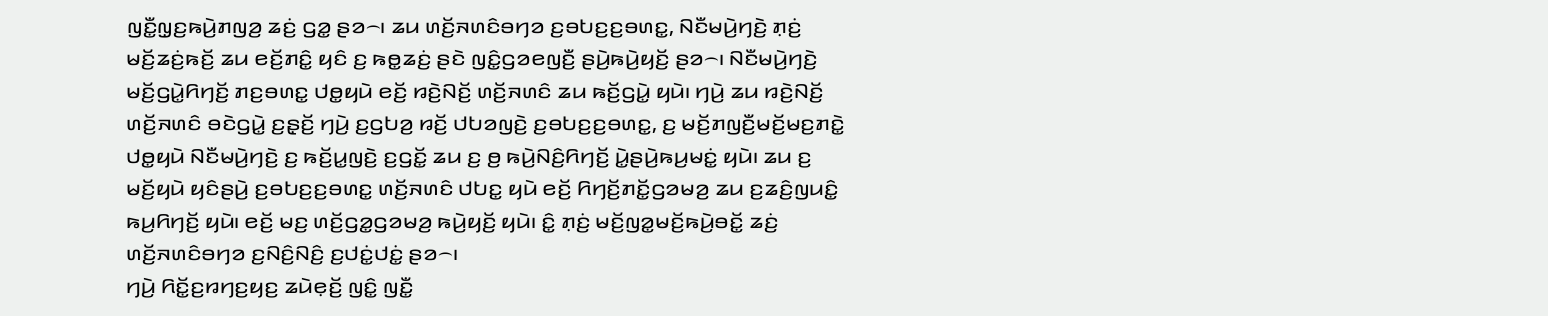ꤜꤢꤪ꤭ꤜ꤫ꤢ꤬ꤒꤣꤧ꤬ꤊꤜꤤ꤬ ꤘꤢꤦ꤬ ꤞꤤ꤭ ꤔꤤ꤮꤯ ꤘꤣ ꤛꤢꤩ꤬ꤏꤛꤢꤨꤋꤚꤤ ꤢ꤬ꤋꤝꤢ꤬ꤢ꤬ꤋꤛꤢ꤭, ꤡꤢꤪꤗꤣꤧ꤬ꤚꤢꤧ꤬ ꤊ꤫ꤢꤦ꤬ ꤗꤢꤩ꤬ꤘꤢꤦ꤬ꤒꤢꤩ꤬ ꤘꤣ ꤕꤢꤩ꤬ꤊꤢꤨ꤭ ꤟꤢꤨ ꤢ꤬ ꤒꤥ꤭ꤘꤢꤦ꤬ ꤔꤢꤧ ꤜꤢꤨ꤭ꤞꤤꤕꤜꤢꤪ꤬ ꤔꤣꤧ꤬ꤒꤣꤧ꤬ꤟꤢꤩ꤬ ꤔꤤ꤮꤯ ꤡꤢꤪꤗꤣꤧ꤬ꤚꤢꤧ꤬ ꤗꤢꤩ꤬ꤞꤣꤧ꤭ꤖꤚꤢꤩ꤬ ꤊꤢ꤬ꤋꤛꤢ꤭ ꤓꤥ꤭ꤟꤣꤧ ꤕꤢꤩ꤬ ꤙꤢꤧ꤬ꤡꤢꤩ꤬ ꤛꤢꤩ꤬ꤏꤛꤢꤨ ꤘꤣ ꤒꤢꤩ꤬ꤞꤣꤧ꤭ ꤟꤣꤧ꤯ ꤚꤣꤧ꤬ ꤘꤣ ꤙꤢꤧ꤬ꤡꤢꤩ꤬ ꤛꤢꤩ꤬ꤏꤛꤢꤨ ꤋꤢꤧꤞꤣꤧ꤭ ꤢ꤬ꤔ꤫ꤢꤩ꤬ ꤚꤣꤧ꤬ ꤢ꤬ꤞꤝꤤ꤬ ꤙꤢꤩ꤬ ꤓꤝꤤꤜꤢꤧ꤬ ꤢ꤬ꤋꤝꤢ꤬ꤢ꤬ꤋꤛꤢ꤭, ꤢ꤬ ꤗꤢꤩ꤬ꤊꤜꤢꤪ꤬ꤗꤢꤩ꤬ꤗꤢ꤬ꤊꤢꤧ꤭ ꤓꤥ꤭ꤟꤣꤧ ꤡꤢꤪꤗꤣꤧ꤬ꤚꤢꤧ꤬ ꤢ꤬ ꤒꤢꤩ꤬ꤣ꤭ꤜꤢꤧ꤬ ꤢ꤬ꤞꤢꤩ꤭ ꤘꤣ ꤢ꤬ ꤥ꤬ ꤒꤣꤧ꤬ꤡꤢꤨ꤬ꤖꤚꤢꤩ꤬ ꤣꤧ꤭ꤔꤣꤧ꤬ꤒꤣ꤬ꤗꤢꤦ꤭ ꤟꤣꤧ꤯ ꤘꤣ ꤢ꤬ ꤗꤢꤩ꤬ꤟꤣꤧ ꤟꤢꤨꤔꤣꤧ꤬ ꤢ꤬ꤋꤝꤢ꤬ꤢ꤬ꤋꤛꤢ꤭ ꤛꤢꤩ꤬ꤏꤛꤢꤨ ꤓꤝꤢ꤭ ꤟꤣꤧ ꤕꤢꤩ꤬ ꤖꤚꤢꤩ꤬ꤊꤢꤩ꤭ꤞꤤꤗꤤ꤬ ꤘꤣ ꤢ꤬ꤘꤢꤨ꤬ꤜꤣꤢꤨ꤭ ꤒꤣ꤬ꤖꤚꤢꤩ꤬ ꤟꤣꤧ꤯ ꤕꤢꤩ꤬ ꤗꤢ꤬ ꤛꤢꤩ꤬ꤞꤤ꤭ꤞꤤꤗꤤ꤬ ꤒꤣꤧ꤬ꤟꤢꤩ꤬ ꤟꤣꤧ꤯ ꤢꤨ꤭ ꤊ꤫ꤢꤦ꤬ ꤗꤢꤩ꤬ꤜꤤ꤭ꤗꤢꤩ꤬ꤒꤣꤧ꤬ꤋꤢꤩ꤭ ꤘꤢꤦ꤬ ꤛꤢꤩ꤬ꤏꤛꤢꤨꤋꤚꤤ ꤢ꤬ꤡꤢꤨ꤬ꤡꤢꤨ꤬ ꤢ꤬ꤓꤢꤦ꤭ꤓꤢꤦ꤭ ꤔꤤ꤮꤯
ꤚꤣꤧ꤬ ꤖꤢꤩ꤭ꤢ꤬ꤙꤚꤢ꤬ꤟꤢ꤬ ꤘꤣꤧꤕ꤫ꤢꤩ꤬ ꤜꤢꤨ꤭ ꤜꤢꤪ꤭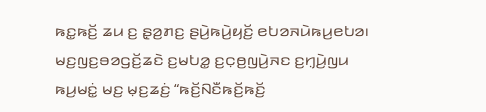ꤒꤢ꤭ꤒꤢꤩ꤬ ꤘꤣ ꤢ꤬ ꤔ꤫ꤤ꤬ꤊꤢ꤬ ꤔꤣꤧ꤬ꤒꤣꤧ꤬ꤟꤢꤩ꤬ ꤕꤝꤤꤏꤣꤧꤒꤣ꤬ꤕꤝꤤ꤯ ꤗꤢ꤬ꤜꤢ꤬ꤋꤤꤞꤢꤩ꤬ꤘꤢꤧ ꤢ꤬ꤗꤝꤤ꤭ ꤢ꤬ꤍ꤫ꤥ꤬ꤜꤣꤧ꤬ꤏꤢ ꤢ꤬ꤚ꤫ꤣꤧ꤬ꤜꤣ ꤒꤣ꤬ꤗꤢꤦ꤭ ꤗꤢ꤬ ꤗ꤫ꤢ꤬ꤘꤢꤦ꤬ “ꤒꤢꤩ꤬ꤡꤢꤪꤒꤢꤩ꤬ꤒꤢꤩ꤬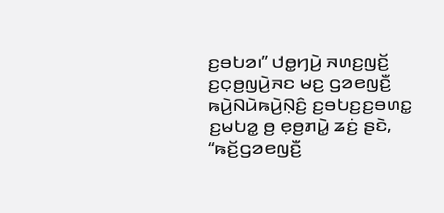ꤢ꤬ꤋꤝꤤ꤯” ꤓꤥ꤭ꤚꤣꤧ꤬ ꤏꤛꤢ꤬ꤜꤢꤩ꤬ ꤢ꤬ꤍ꤫ꤥ꤬ꤜꤣꤧ꤬ꤏꤢ ꤗꤢ꤬ ꤞꤤꤕꤜꤢꤪ꤬ ꤒꤣꤧ꤬ꤡꤣꤧꤒꤣꤧ꤬ꤡ꤫ꤢꤨ꤬ ꤢ꤬ꤋꤝꤢ꤬ꤢ꤬ꤋꤛꤢ꤭ ꤢ꤬ꤗꤝꤤ꤭ ꤥ꤬ ꤕ꤫ꤥ꤬ꤊꤣꤧ꤭ ꤘꤢꤦ꤬ ꤔꤢꤧ, “ꤒꤢꤩ꤬ꤞꤤꤕꤜꤢꤪ꤬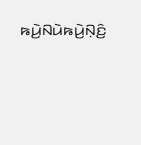ꤒꤣꤧ꤬ꤡꤣꤧꤒꤣꤧ꤬ꤡ꤫ꤢꤨ꤬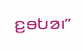ꤢ꤬ꤋꤝꤤ꤯”